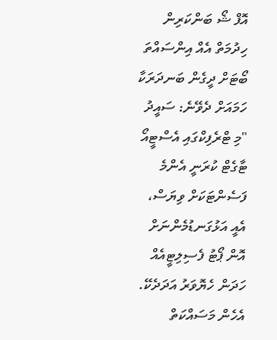އޮފް ޝޯ ބަންކަރިން ހިދުމަތް އެއް އިންސައްތަ ބޯޓަށް ދީގެން ބަނދަރަކާ ހަމައަށް ދެވޭނެ: ސައީދު
"މި ޓްރެފިކްގައި އެސްޓީއޯ ޓާގެޓް ކުރަނީ އެންމެ ފަސެންޓަކަށް ވިޔަސް، އެއީ އަޅުގަނޑުމެންނަށް އޮން ޕޯޓު ފެސިލިޓީއެއް ހަދަން ހެޔޮވަރު އަދަދެކޭ. އެހެން މަސައްކަތް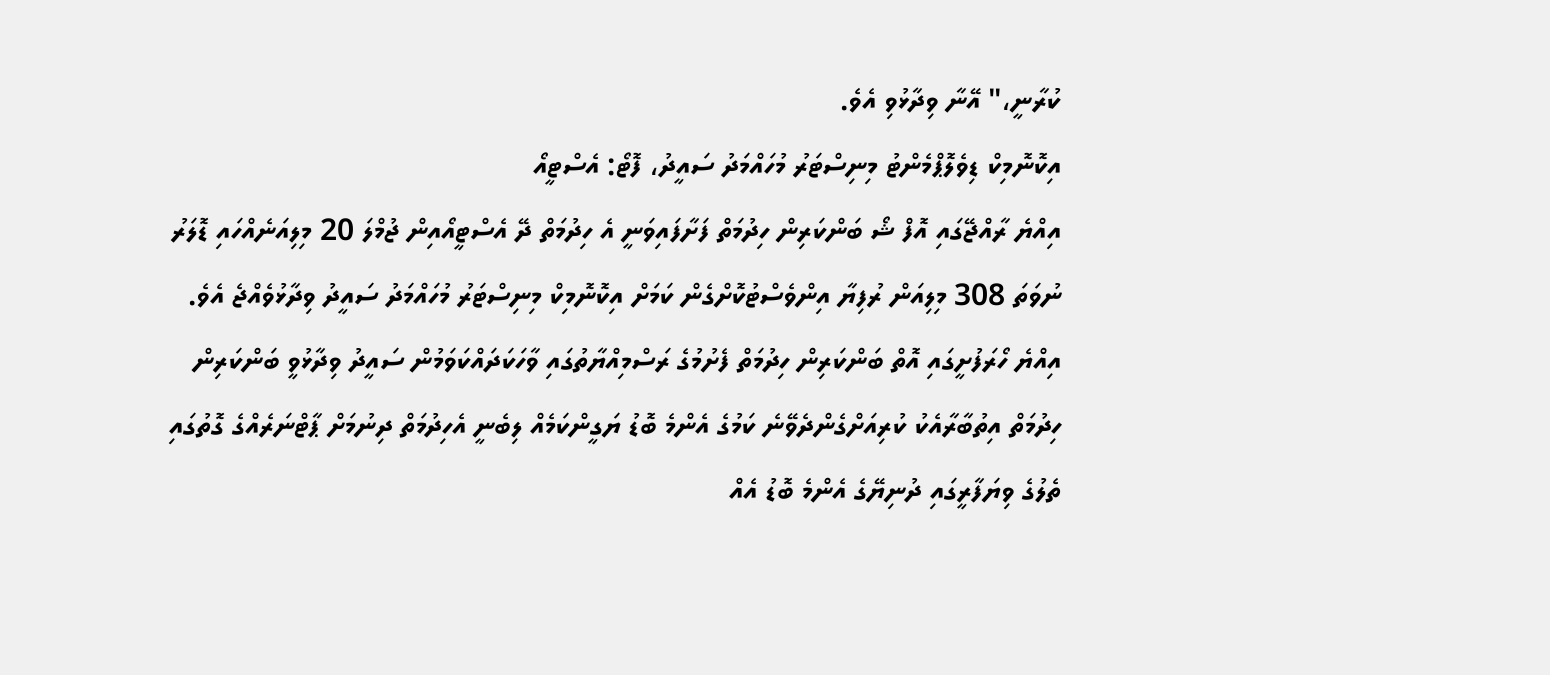ކުރާނީ،" އޭނާ ވިދާޅުވި އެވެ.
އިކޮނޮމިކް ޑިވެލޮޕްމެންޓު މިނިސްޓަރު މުހައްމަދު ސައީދު، ފޮޓޯ: އެސްޓީއޯ
އިއްޔެ ރާއްޖޭގައި އޮފް ޝޯ ބަންކަރިން ހިދުމަތް ފަށާފައިވަނީ އެ ހިދުމަތް ދޭ އެސްޓީއޯއިން ޖުމްލަ 20 މިލިއަނެއްހައި ޑޮލަރު ނުވަތަ 308 މިލިއަން ރުފިޔާ އިންވެސްޓުކޮށްގެން ކަމަށް އިކޮނޮމިކް މިނިސްޓަރު މުހައްމަދު ސައީދު ވިދާޅުވެއްޖެ އެވެ.
އިއްޔެ ހޯރަފުށީގައި އޮތް ބަންކަރިން ހިދުމަތް ފެށުމުގެ ރަސްމިއްޔާތުގައި ވާހަކަދައްކަވަމުން ސައީދު ވިދާޅުވީ ބަންކަރިން ހިދުމަތް އިތުބާރާއެކު ކުރިއަށްގެންދެވޭނެ ކަމުގެ އެންމެ ބޮޑު ޔަގީންކަމެއް ލިބެނީ އެހިދުމަތް ދިނުމަށް ޕާޓްނަރެއްގެ ގޮތުގައި ތެލުގެ ވިޔަފާރީގައި ދުނިޔޭގެ އެންމެ ބޮޑު އެއް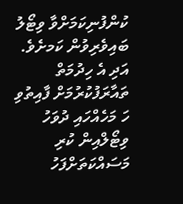ކުންފުނިކަމަށްވާ ވިޓޯލު ބައިވެރިވުން ކަމށެވެ.
އަދި އެ ހިދުމަތް ތައާރަފުކުރުމަށް ފާއިތުވި ހަ މަހެއްހައި ދުވަހު ވިޓޯލްއިން ކުރި މަސައްކަތަށްފަހު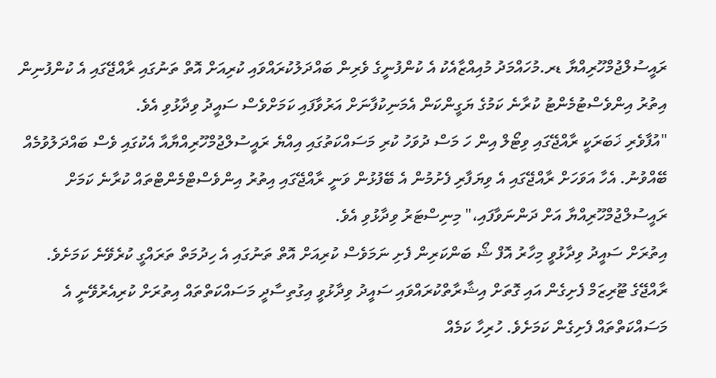ރައީސުލްޖުމްހޫރިއްޔާ ޑރ.މުހައްމަދު މުއިއްޒާއެކު އެ ކުންފުނީގެ ވެރިން ބައްދަލުކުރައްވައި ކުރިއަށް އޮތް ތަނުގައި ރާއްޖޭގައި އެ ކުންފުނިން އިތުރު އިންވެސްޓުމެންޓު ކުރާނެ ކަމުގެ ޔަގީންކަން އެމަނިކުފާނަށް އަރުވާފައި ކަމަށްވެސް ސައީދު ވިދާޅުވި އެވެ.
"އުފާވެރި ޚަބަރަކީ ރާއްޖޭގައި ވިޓޯލް އިން ހަ މަސް ދުވަހު ކުރި މަސައްކަތުގައި އިއްޔެ ރައީސުލްޖުމްހޫރިއްޔާއާ އެކުގައި ވެސް ބައްދަލުވުމެއް ބޭއްވުނު. އެހާ އަވަހަށް ރާއްޖޭގައި އެ ވިޔަފާރި ފެށުމުން އެ ބޭފުޅުން ވަނީ ރާއްޖޭގައި އިތުރު އިންވެސްޓްމެންޓްތައް ކުރާނެ ކަމަށް ރައީސުލްޖުމްހޫރިއްޔާ އަށް ދަންނަވާފައި،" މިނިސްޓަރު ވިދާޅުވި އެވެ.
އިތުރަށް ސައީދު ވިދާޅުވީ މިހާރު އޮފް ޝޯ ބަންކަރިން ފެށި ނަމަވެސް ކުރިއަށް އޮތް ތަނުގައި އެ ހިދުމަތް ތަރައްގީ ކުރެވޭނެ ކަމަށެވެ. ރާއްޖޭގެ ޓޫރިޒަމް ފެށިގެން އައި ގޮތަށް އިޝާރާތްކުރައްވައި ސައީދު ވިދާޅުވީ އިގުތިސާދީ މަސައްކަތްތައް އިތުރަށް ކުރިއެރުވޭނީ އެ މަސައްކަތްތައް ފެށިގެން ކަމަށެވެ. ހުރިހާ ކަމެއް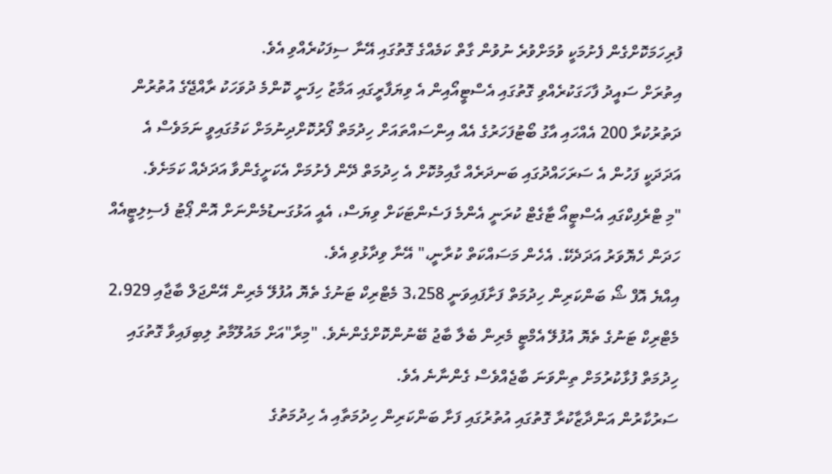ފުރިހަމަކޮށްގެން ފެށުމަކީ ވުމަށްވުރެ ނުވުން ގާތް ކަމެއްގެ ގޮތުގައި އޭނާ ސިފަކުރެއްވި އެވެ.
އިތުރަށް ސައީދު ފާހަގަކުރެއްވި ގޮތުގައި އެސްޓީއޯއިން އެ ވިޔަފާރީގައި އަމާޒު ހިފަނީ ކޮންމެ ދުވަހަކު ރާއްޖޭގެ އުތުރުން ދަތުރުކުރާ 200 އެއްހައި އާގު ބޯޓުފަހަރުގެ އެއް އިންސައްތައަށް ހިދުމަތް ފޯރުކޮށްދިނުމަށް ކަމުގައިވީ ނަމަވެސް އެ އަދަދަކީ ފަހުން އެ ސަރަހައްދުގައި ބަނދަރެއް ގާއިމުކޮށް އެ ހިދުމަތް ދޭން ފެށުމަށް އެކަށީގެންވާ އަދަދެއް ކަމަށެވެ.
"މި ޓްރެފިކްގައި އެސްޓީއޯ ޓާގެޓް ކުރަނީ އެންމެ ފަސެންޓަކަށް ވިޔަސް، އެއީ އަޅުގަނޑުމެންނަށް އޮން ޕޯޓު ފެސިލިޓީއެއް ހަދަން ހެޔޮވަރު އަދަދެކޭ. އެހެން މަސައްކަތް ކުރާނީ،" އޭނާ ވިދާޅުވި އެވެ.
އިއްޔެ އޮފް ޝޯ ބަންކަރިން ހިދުމަތް ފަށާފައިވަނީ 3،258 މެޓްރިކް ޓަނުގެ ތެޔޮ އުފުލޭ މެރިން އޭންޖަލް ބާޖާއި 2،929 މެޓްރިކް ޓަނުގެ ތެޔޮ އުފުލޭ އެމްޓީ މެރިން ބެލާ ބާޖު ބޭނުންކޮށްގެންނެވެ. "މިރާ"އަށް މައުލޫމާތު ލިބިފައިވާ ގޮތުގައި ހިދުމަތް ފުޅާކުރުމަށް ތިންވަނަ ބާޖެއްވެސް ގެންނާނެ އެވެ.
ސަރުކާރުން އަންދާޒާކުރާ ގޮތުގައި އުތުރުގައި ފަށާ ބަންކަރިން ހިދުމަތާއި އެ ހިދުމަތުގެ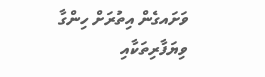ވަށައގެން އިތުރަށް ހިންގާ ވިޔަފާރިތަކާއި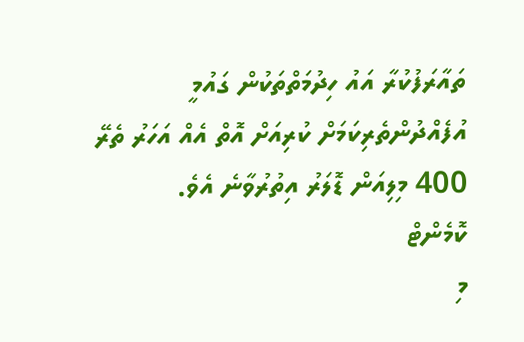ތައާރަފުކުރާ އައު ހިދުމަތްތަކުން ގައުމީ އުފެއްދުންތެރިކަމަށް ކުރިއަށް އޮތް އެއް އަހަރު ތެރޭ 400 މިލިއަން ޑޮލަރު އިތުރުވާނެ އެވެ.
ކޮމެންޓް
މި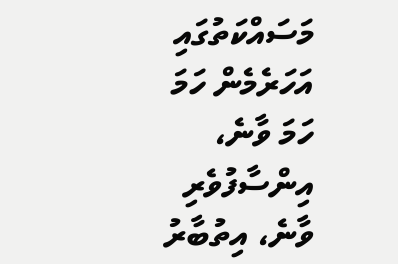މަސައްކަތުގައި އަހަރެމެން ހަމަ ހަމަ ވާނެ، އިންސާފުވެރި ވާނެ، އިތުބާރު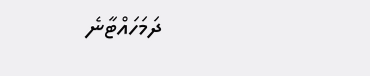ދަމަހައްޓާނެ